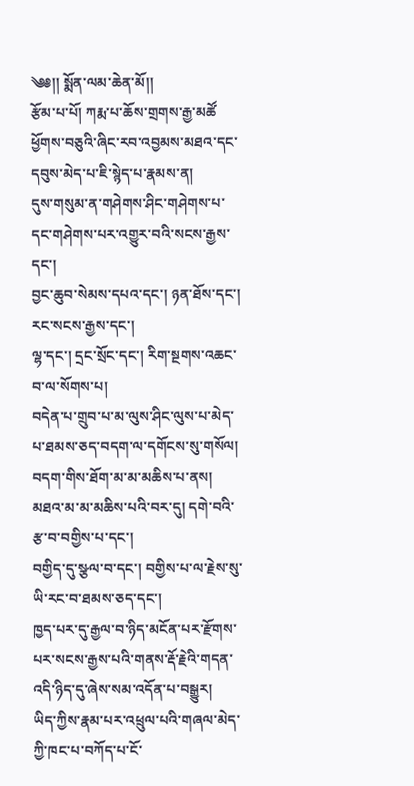༄༅།། སྨོན་ལམ་ཆེན་མོ།།
རྩོམ་པ་པོ། ཀརྨ་པ་ཆོས་གྲགས་རྒྱ་མཚོ
ཕྱོགས་བཅུའི་ཞིང་རབ་འབྱམས་མཐའ་དང་དབུས་མེད་པ་ཇི་སྙེད་པ་རྣམས་ན།
དུས་གསུམ་ན་གཤེགས་ཤིང་གཤེགས་པ་དང་གཤེགས་པར་འགྱུར་བའི་སངས་རྒྱས་དང་།
བྱང་ཆུབ་སེམས་དཔའ་དང་། ཉན་ཐོས་དང་། རང་སངས་རྒྱས་དང་།
ལྷ་དང་། དྲང་སྲོང་དང་། རིག་སྔགས་འཆང་བ་ལ་སོགས་པ།
བདེན་པ་གྲུབ་པ་མ་ལུས་ཤིང་ལུས་པ་མེད་པ་ཐམས་ཅད་བདག་ལ་དགོངས་སུ་གསོལ།
བདག་གིས་ཐོག་མ་མ་མཆིས་པ་ནས། མཐའ་མ་མ་མཆིས་པའི་བར་དུ། དགེ་བའི་རྩ་བ་བགྱིས་པ་དང་།
བགྱིད་དུ་སྩལ་བ་དང་། བགྱིས་པ་ལ་རྗེས་སུ་ཡི་རང་བ་ཐམས་ཅད་དང་།
ཁྱད་པར་དུ་རྒྱལ་བ་ཉིད་མངོན་པར་རྫོགས་པར་སངས་རྒྱས་པའི་གནས་རྡོ་རྗེའི་གདན་འདི་ཉིད་དུ་ཞེས་སམ་འདོན་པ་བསྒྱུར།
ཡིད་ཀྱིས་རྣམ་པར་འཕྲུལ་པའི་གཞལ་མེད་ཀྱི་ཁང་པ་བཀོད་པ་ངོ་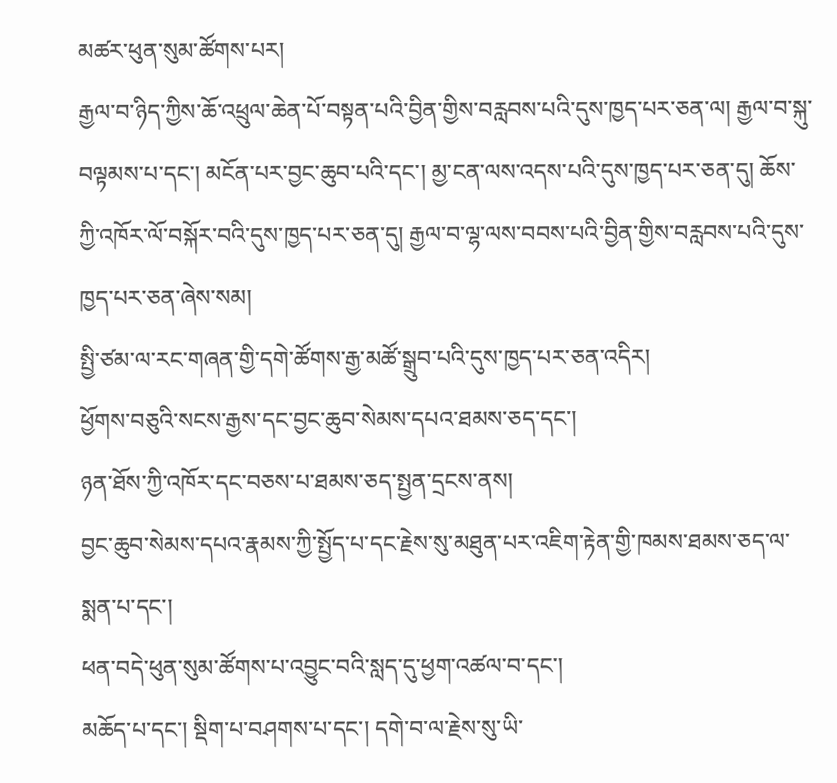མཚར་ཕུན་སུམ་ཚོགས་པར།
རྒྱལ་བ་ཉིད་ཀྱིས་ཆོ་འཕྲུལ་ཆེན་པོ་བསྟན་པའི་བྱིན་གྱིས་བརླབས་པའི་དུས་ཁྱད་པར་ཅན་ལ། རྒྱལ་བ་སྐུ་བལྟམས་པ་དང་། མངོན་པར་བྱང་ཆུབ་པའི་དང་། མྱ་ངན་ལས་འདས་པའི་དུས་ཁྱད་པར་ཅན་དུ། ཆོས་ཀྱི་འཁོར་ལོ་བསྐོར་བའི་དུས་ཁྱད་པར་ཅན་དུ། རྒྱལ་བ་ལྷ་ལས་བབས་པའི་བྱིན་གྱིས་བརླབས་པའི་དུས་ཁྱད་པར་ཅན་ཞེས་སམ།
སྤྱི་ཙམ་ལ་རང་གཞན་གྱི་དགེ་ཚོགས་རྒྱ་མཚོ་སྒྲུབ་པའི་དུས་ཁྱད་པར་ཅན་འདིར།
ཕྱོགས་བཅུའི་སངས་རྒྱས་དང་བྱང་ཆུབ་སེམས་དཔའ་ཐམས་ཅད་དང་།
ཉན་ཐོས་ཀྱི་འཁོར་དང་བཅས་པ་ཐམས་ཅད་སྤྱན་དྲངས་ནས།
བྱང་ཆུབ་སེམས་དཔའ་རྣམས་ཀྱི་སྤྱོད་པ་དང་རྗེས་སུ་མཐུན་པར་འཇིག་རྟེན་གྱི་ཁམས་ཐམས་ཅད་ལ་སྨན་པ་དང་།
ཕན་བདེ་ཕུན་སུམ་ཚོགས་པ་འབྱུང་བའི་སླད་དུ་ཕྱག་འཚལ་བ་དང་།
མཆོད་པ་དང་། སྡིག་པ་བཤགས་པ་དང་། དགེ་བ་ལ་རྗེས་སུ་ཡི་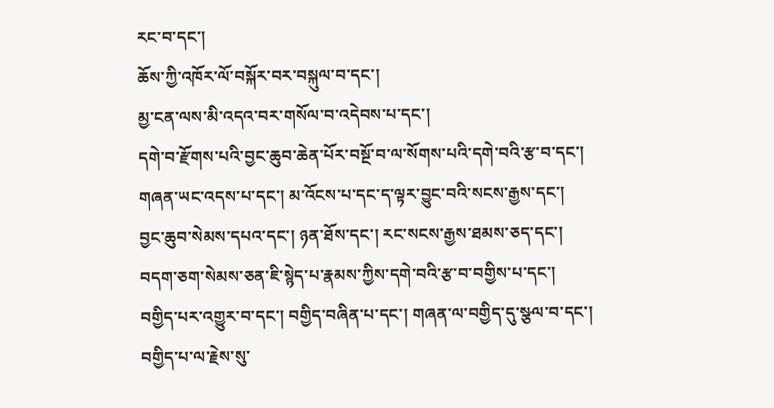རང་བ་དང་།
ཆོས་ཀྱི་འཁོར་ལོ་བསྐོར་བར་བསྐུལ་བ་དང་།
མྱ་ངན་ལས་མི་འདའ་བར་གསོལ་བ་འདེབས་པ་དང་།
དགེ་བ་རྫོགས་པའི་བྱང་ཆུབ་ཆེན་པོར་བསྔོ་བ་ལ་སོགས་པའི་དགེ་བའི་རྩ་བ་དང་།
གཞན་ཡང་འདས་པ་དང་། མ་འོངས་པ་དང་ད་ལྟར་བྱུང་བའི་སངས་རྒྱས་དང་།
བྱང་ཆུབ་སེམས་དཔའ་དང་། ཉན་ཐོས་དང་། རང་སངས་རྒྱས་ཐམས་ཅད་དང་།
བདག་ཅག་སེམས་ཅན་ཇི་སྙེད་པ་རྣམས་ཀྱིས་དགེ་བའི་རྩ་བ་བགྱིས་པ་དང་།
བགྱིད་པར་འགྱུར་བ་དང་། བགྱིད་བཞིན་པ་དང་། གཞན་ལ་བགྱིད་དུ་སྩལ་བ་དང་།
བགྱིད་པ་ལ་རྗེས་སུ་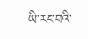ཡི་རང་བའི་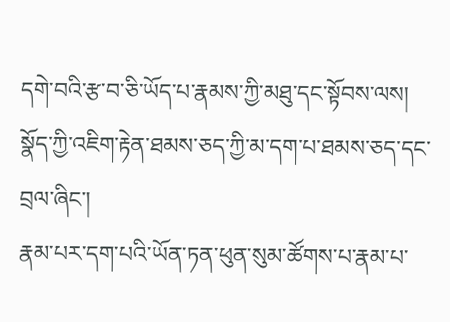དགེ་བའི་རྩ་བ་ཅི་ཡོད་པ་རྣམས་ཀྱི་མཐུ་དང་སྟོབས་ལས།
སྣོད་ཀྱི་འཇིག་རྟེན་ཐམས་ཅད་ཀྱི་མ་དག་པ་ཐམས་ཅད་དང་བྲལ་ཞིང་།
རྣམ་པར་དག་པའི་ཡོན་ཏན་ཕུན་སུམ་ཚོགས་པ་རྣམ་པ་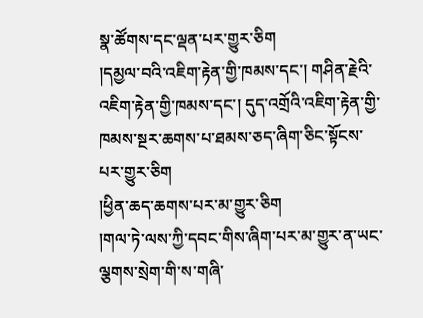སྣ་ཚོགས་དང་ལྡན་པར་གྱུར་ཅིག
།དམྱལ་བའི་འཇིག་རྟེན་གྱི་ཁམས་དང་། གཤིན་རྗེའི་འཇིག་རྟེན་གྱི་ཁམས་དང་། དུད་འགྲོའི་འཇིག་རྟེན་གྱི་ཁམས་སྔར་ཆགས་པ་ཐམས་ཅད་ཞིག་ཅིང་སྟོངས་པར་གྱུར་ཅིག
།ཕྱིན་ཆད་ཆགས་པར་མ་གྱུར་ཅིག
།གལ་ཏེ་ལས་ཀྱི་དབང་གིས་ཞིག་པར་མ་གྱུར་ན་ཡང་ལྕགས་སྲེག་གི་ས་གཞི་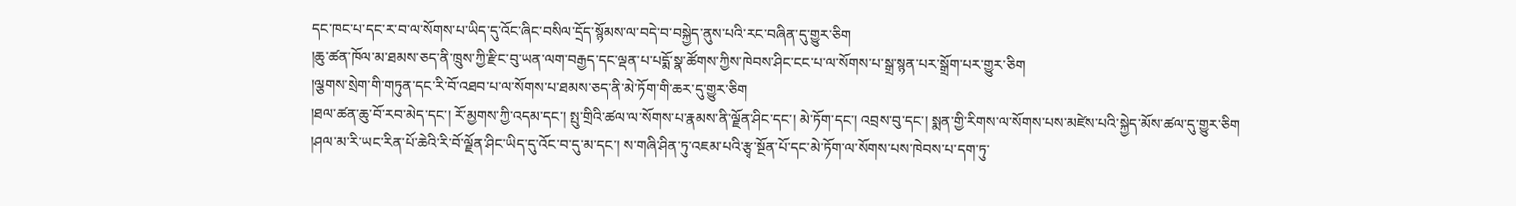དང་ཁང་པ་དང་ར་བ་ལ་སོགས་པ་ཡིད་དུ་འོང་ཞིང་བསིལ་དྲོད་སྙོམས་ལ་བདེ་བ་བསྐྱེད་ནུས་པའི་རང་བཞིན་དུ་གྱུར་ཅིག
།ཆུ་ཚན་ཁོལ་མ་ཐམས་ཅད་ནི་ཁྲུས་ཀྱི་རྫིང་བུ་ཡན་ལག་བརྒྱད་དང་ལྡན་པ་པདྨོ་སྣ་ཚོགས་ཀྱིས་ཁེབས་ཤིང་ངང་པ་ལ་སོགས་པ་སྒྲ་སྙན་པར་སྒྲོག་པར་གྱུར་ཅིག
།ལྕགས་སྲེག་གི་གཏུན་དང་རི་བོ་འཐབ་པ་ལ་སོགས་པ་ཐམས་ཅད་ནི་མེ་ཏོག་གི་ཆར་དུ་གྱུར་ཅིག
།ཐལ་ཚན་ཆུ་བོ་རབ་མེད་དང་། རོ་མྱགས་ཀྱི་འདམ་དང་། སྤུ་གྲིའི་ཚལ་ལ་སོགས་པ་རྣམས་ནི་ལྗོན་ཤིང་དང་། མེ་ཏོག་དང་། འབྲས་བུ་དང་། སྨན་གྱི་རིགས་ལ་སོགས་པས་མཛེས་པའི་སྐྱེད་མོས་ཚལ་དུ་གྱུར་ཅིག
།ཤལ་མ་རི་ཡང་རིན་པོ་ཆེའི་རི་བོ་ལྗོན་ཤིང་ཡིད་དུ་འོང་བ་དུ་མ་དང་། ས་གཞི་ཤིན་ཏུ་འཇམ་པའི་རྩྭ་སྔོན་པོ་དང་མེ་ཏོག་ལ་སོགས་པས་ཁེབས་པ་དག་ཏུ་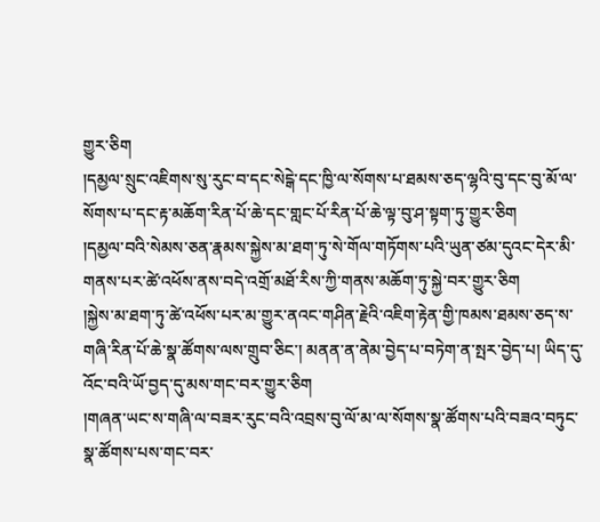གྱུར་ཅིག
།དམྱལ་སྲུང་འཇིགས་སུ་རུང་བ་དང་སེངྒེ་དང་ཁྱི་ལ་སོགས་པ་ཐམས་ཅད་ལྷའི་བུ་དང་བུ་མོ་ལ་སོགས་པ་དང་རྟ་མཆོག་རིན་པོ་ཆེ་དང་གླང་པོ་རིན་པོ་ཆེ་ལྟ་བུ་ཤ་སྟག་ཏུ་གྱུར་ཅིག
།དམྱལ་བའི་སེམས་ཅན་རྣམས་སྐྱེས་མ་ཐག་ཏུ་སེ་གོལ་གཏོགས་པའི་ཡུན་ཙམ་དུའང་དེར་མི་གནས་པར་ཚེ་འཕོས་ནས་བདེ་འགྲོ་མཐོ་རིས་ཀྱི་གནས་མཆོག་ཏུ་སྐྱེ་བར་གྱུར་ཅིག
།སྐྱེས་མ་ཐག་ཏུ་ཚེ་འཕོས་པར་མ་གྱུར་ནའང་གཤིན་རྗེའི་འཇིག་རྟེན་གྱི་ཁམས་ཐམས་ཅད་ས་གཞི་རིན་པོ་ཆེ་སྣ་ཚོགས་ལས་གྲུབ་ཅིང་། མནན་ན་ནེམ་བྱེད་པ་བཏེག་ན་སྤར་བྱེད་པ། ཡིད་དུ་འོང་བའི་ཡོ་བྱད་དུ་མས་གང་བར་གྱུར་ཅིག
།གཞན་ཡང་ས་གཞི་ལ་བཟར་རུང་བའི་འབྲས་བུ་ལོ་མ་ལ་སོགས་སྣ་ཚོགས་པའི་བཟའ་བཏུང་སྣ་ཚོགས་པས་གང་བར་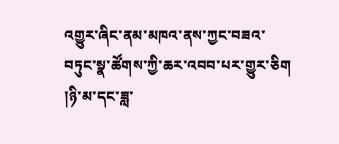འགྱུར་ཞིང་ནམ་མཁའ་ནས་ཀྱང་བཟའ་བཏུང་སྣ་ཚོགས་ཀྱི་ཆར་འབབ་པར་གྱུར་ཅིག
།ཉི་མ་དང་ཟླ་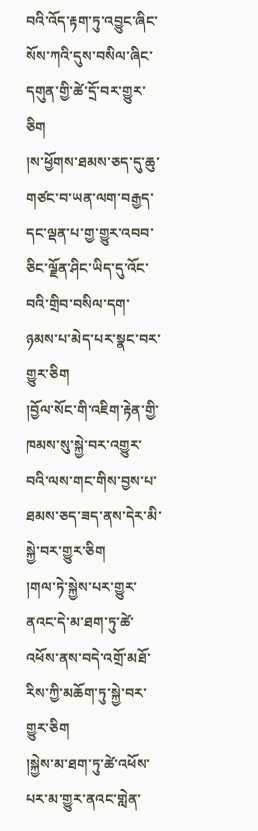བའི་འོད་རྟག་ཏུ་འབྱུང་ཞིང་སོས་ཀའི་དུས་བསིལ་ཞིང་དགུན་གྱི་ཚེ་དྲོ་བར་གྱུར་ཅིག
།ས་ཕྱོགས་ཐམས་ཅད་དུ་ཆུ་གཙང་བ་ཡན་ལག་བརྒྱད་དང་ལྡན་པ་གྱ་གྱུར་འབབ་ཅིང་ལྗོན་ཤིང་ཡིད་དུ་འོང་བའི་གྲིབ་བསིལ་དག་ཉམས་པ་མེད་པར་སྣང་བར་གྱུར་ཅིག
།བྱོལ་སོང་གི་འཇིག་རྟེན་གྱི་ཁམས་སུ་སྐྱེ་བར་འགྱུར་བའི་ལས་གང་གིས་བྱས་པ་ཐམས་ཅད་ཟད་ནས་དེར་མི་སྐྱེ་བར་གྱུར་ཅིག
།གལ་ཏེ་སྐྱེས་པར་གྱུར་ནའང་དེ་མ་ཐག་ཏུ་ཚེ་འཕོས་ནས་བདེ་འགྲོ་མཐོ་རིས་ཀྱི་མཆོག་ཏུ་སྐྱེ་བར་གྱུར་ཅིག
།སྐྱེས་མ་ཐག་ཏུ་ཚེ་འཕོས་པར་མ་གྱུར་ནའང་གླེན་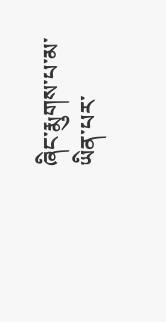ཞིང་རྨུགས་པ་མ་ཡིན་པར་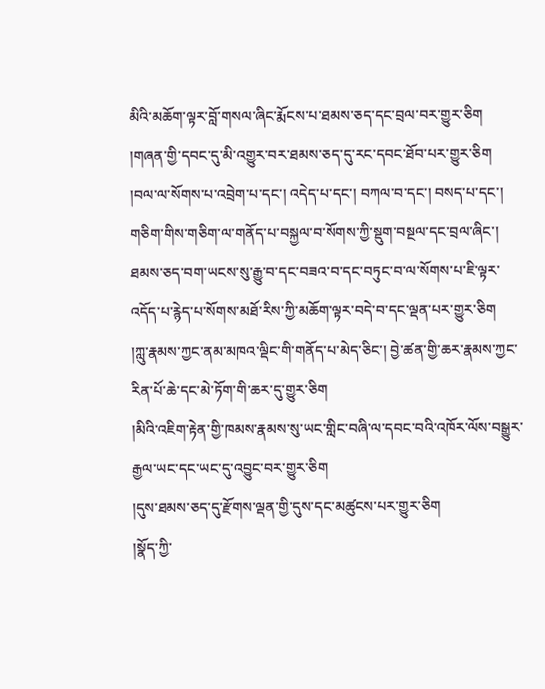མིའི་མཆོག་ལྟར་བློ་གསལ་ཞིང་རྨོངས་པ་ཐམས་ཅད་དང་བྲལ་བར་གྱུར་ཅིག
།གཞན་གྱི་དབང་དུ་མི་འགྱུར་བར་ཐམས་ཅད་དུ་རང་དབང་ཐོབ་པར་གྱུར་ཅིག
།བལ་ལ་སོགས་པ་འབྲེག་པ་དང་། འདེད་པ་དང་། བཀལ་བ་དང་། བསད་པ་དང་། གཅིག་གིས་གཅིག་ལ་གནོད་པ་བསྐྱལ་བ་སོགས་ཀྱི་སྡུག་བསྔལ་དང་བྲལ་ཞིང་།
ཐམས་ཅད་བག་ཡངས་སུ་རྒྱུ་བ་དང་བཟའ་བ་དང་བཏུང་བ་ལ་སོགས་པ་ཇི་ལྟར་འདོད་པ་རྙེད་པ་སོགས་མཐོ་རིས་ཀྱི་མཆོག་ལྟར་བདེ་བ་དང་ལྡན་པར་གྱུར་ཅིག
།ཀླུ་རྣམས་ཀྱང་ནམ་མཁའ་ལྡིང་གི་གནོད་པ་མེད་ཅིང་། བྱེ་ཚན་གྱི་ཆར་རྣམས་ཀྱང་རིན་པོ་ཆེ་དང་མེ་ཏོག་གི་ཆར་དུ་གྱུར་ཅིག
།མིའི་འཇིག་རྟེན་གྱི་ཁམས་རྣམས་སུ་ཡང་གླིང་བཞི་ལ་དབང་བའི་འཁོར་ལོས་བསྒྱུར་རྒྱལ་ཡང་དང་ཡང་དུ་འབྱུང་བར་གྱུར་ཅིག
།དུས་ཐམས་ཅད་དུ་རྫོགས་ལྡན་གྱི་དུས་དང་མཚུངས་པར་གྱུར་ཅིག
།སྣོད་ཀྱི་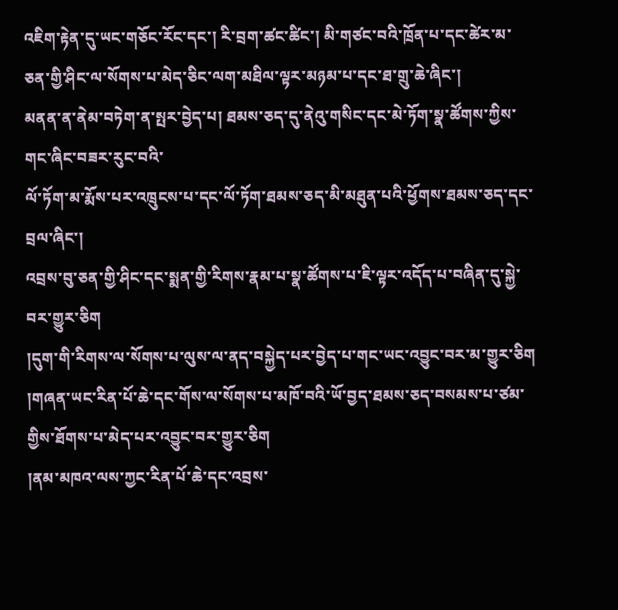འཇིག་རྟེན་དུ་ཡང་གཅོང་རོང་དང་། རི་བྲག་ཚང་ཚིང་། མི་གཙང་བའི་ཁྲོན་པ་དང་ཚེར་མ་ཅན་གྱི་ཤིང་ལ་སོགས་པ་མེད་ཅིང་ལག་མཐིལ་ལྟར་མཉམ་པ་དང་ཐ་གྲུ་ཆེ་ཞིང་།
མནན་ན་ནེམ་བཏེག་ན་སྤར་བྱེད་པ། ཐམས་ཅད་དུ་ནེའུ་གསིང་དང་མེ་ཏོག་སྣ་ཚོགས་ཀྱིས་གང་ཞིང་བཟར་རུང་བའི་
ལོ་ཏོག་མ་རྨོས་པར་འཁྲུངས་པ་དང་ལོ་ཏོག་ཐམས་ཅད་མི་མཐུན་པའི་ཕྱོགས་ཐམས་ཅད་དང་བྲལ་ཞིང་།
འབྲས་བུ་ཅན་གྱི་ཤིང་དང་སྨན་གྱི་རིགས་རྣམ་པ་སྣ་ཚོགས་པ་ཇི་ལྟར་འདོད་པ་བཞིན་དུ་སྐྱེ་བར་གྱུར་ཅིག
།དུག་གི་རིགས་ལ་སོགས་པ་ལུས་ལ་ནད་བསྐྱེད་པར་བྱེད་པ་གང་ཡང་འབྱུང་བར་མ་གྱུར་ཅིག
།གཞན་ཡང་རིན་པོ་ཆེ་དང་གོས་ལ་སོགས་པ་མཁོ་བའི་ཡོ་བྱད་ཐམས་ཅད་བསམས་པ་ཙམ་གྱིས་ཐོགས་པ་མེད་པར་འབྱུང་བར་གྱུར་ཅིག
།ནམ་མཁའ་ལས་ཀྱང་རིན་པོ་ཆེ་དང་འབྲས་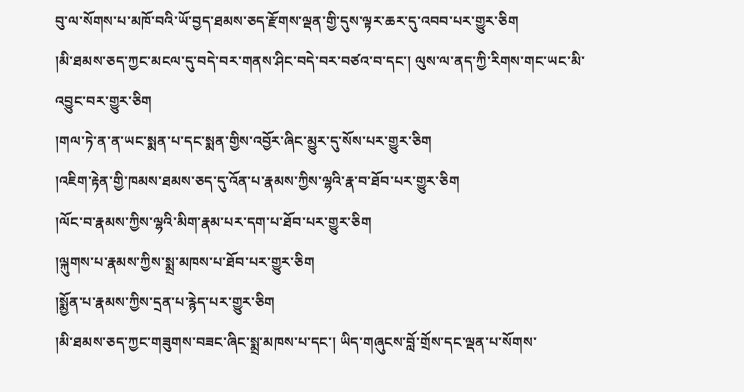བུ་ལ་སོགས་པ་མཁོ་བའི་ཡོ་བྱད་ཐམས་ཅད་རྫོགས་ལྡན་གྱི་དུས་ལྟར་ཆར་དུ་འབབ་པར་གྱུར་ཅིག
།མི་ཐམས་ཅད་ཀྱང་མངལ་དུ་བདེ་བར་གནས་ཤིང་བདེ་བར་བཙའ་བ་དང་། ལུས་ལ་ནད་ཀྱི་རིགས་གང་ཡང་མི་འབྱུང་བར་གྱུར་ཅིག
།གལ་ཏེ་ན་ན་ཡང་སྨན་པ་དང་སྨན་གྱིས་འབྱོར་ཞིང་མྱུར་དུ་སོས་པར་གྱུར་ཅིག
།འཇིག་རྟེན་གྱི་ཁམས་ཐམས་ཅད་དུ་འོན་པ་རྣམས་ཀྱིས་ལྷའི་རྣ་བ་ཐོབ་པར་གྱུར་ཅིག
།ལོང་བ་རྣམས་ཀྱིས་ལྷའི་མིག་རྣམ་པར་དག་པ་ཐོབ་པར་གྱུར་ཅིག
།ལྐུགས་པ་རྣམས་ཀྱིས་སྨྲ་མཁས་པ་ཐོབ་པར་གྱུར་ཅིག
།སྨྱོན་པ་རྣམས་ཀྱིས་དྲན་པ་རྙེད་པར་གྱུར་ཅིག
།མི་ཐམས་ཅད་ཀྱང་གཟུགས་བཟང་ཞིང་སྨྲ་མཁས་པ་དང་། ཡིད་གཞུངས་བློ་གྲོས་དང་ལྡན་པ་སོགས་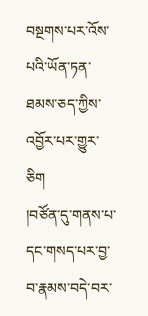བསྔགས་པར་འོས་པའི་ཡོན་ཏན་ཐམས་ཅད་ཀྱིས་འབྱོར་པར་གྱུར་ཅིག
།བཙོན་དུ་གནས་པ་དང་གསད་པར་བྱ་བ་རྣམས་བདེ་བར་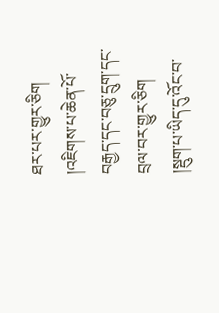ཐར་པར་གྱུར་ཅིག
།འཇིགས་པ་ཆེན་པོ་བརྒྱད་དང་བཅུ་དྲུག་དང་བྲལ་བར་གྱུར་ཅིག
།སྡུག་པ་ཡིད་དུ་འོང་བ་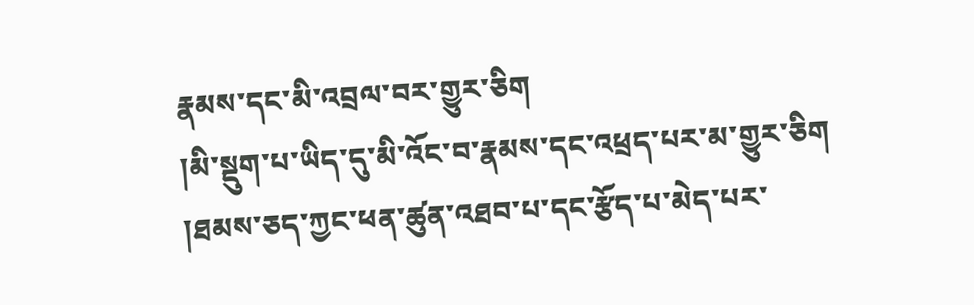རྣམས་དང་མི་འབྲལ་བར་གྱུར་ཅིག
།མི་སྡུག་པ་ཡིད་དུ་མི་འོང་བ་རྣམས་དང་འཕྲད་པར་མ་གྱུར་ཅིག
།ཐམས་ཅད་ཀྱང་ཕན་ཚུན་འཐབ་པ་དང་རྩོད་པ་མེད་པར་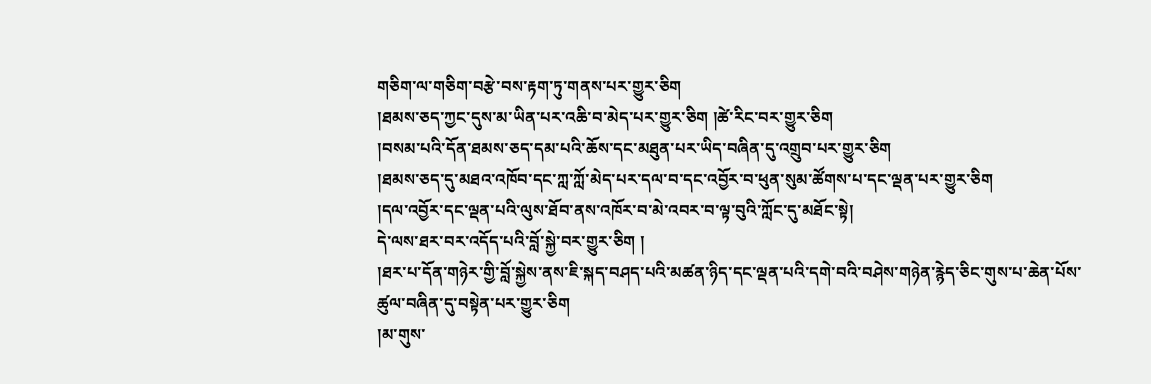གཅིག་ལ་གཅིག་བརྩེ་བས་རྟག་ཏུ་གནས་པར་གྱུར་ཅིག
།ཐམས་ཅད་ཀྱང་དུས་མ་ཡིན་པར་འཆི་བ་མེད་པར་གྱུར་ཅིག །ཚེ་རིང་བར་གྱུར་ཅིག
།བསམ་པའི་དོན་ཐམས་ཅད་དམ་པའི་ཆོས་དང་མཐུན་པར་ཡིད་བཞིན་དུ་འགྲུབ་པར་གྱུར་ཅིག
།ཐམས་ཅད་དུ་མཐའ་འཁོབ་དང་ཀླ་ཀློ་མེད་པར་དལ་བ་དང་འབྱོར་བ་ཕུན་སུམ་ཚོགས་པ་དང་ལྡན་པར་གྱུར་ཅིག
།དལ་འབྱོར་དང་ལྡན་པའི་ལུས་ཐོབ་ནས་འཁོར་བ་མེ་འབར་བ་ལྟ་བུའི་ཀློང་དུ་མཐོང་སྟེ།
དེ་ལས་ཐར་བར་འདོད་པའི་བློ་སྐྱེ་བར་གྱུར་ཅིག །
།ཐར་པ་དོན་གཉེར་གྱི་བློ་སྐྱེས་ནས་ཇི་སྐད་བཤད་པའི་མཚན་ཉིད་དང་ལྡན་པའི་དགེ་བའི་བཤེས་གཉེན་རྙེད་ཅིང་གུས་པ་ཆེན་པོས་ཚུལ་བཞིན་དུ་བསྟེན་པར་གྱུར་ཅིག
།མ་གུས་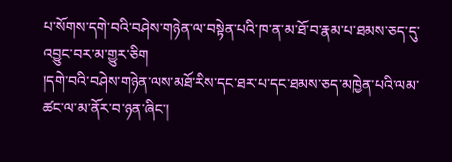པ་སོགས་དགེ་བའི་བཤེས་གཉེན་ལ་བསྟེན་པའི་ཁ་ན་མ་ཐོ་བ་རྣམ་པ་ཐམས་ཅད་དུ་འབྱུང་བར་མ་གྱུར་ཅིག
།དགེ་བའི་བཤེས་གཉེན་ལས་མཐོ་རིས་དང་ཐར་པ་དང་ཐམས་ཅད་མཁྱེན་པའི་ལམ་ཚང་ལ་མ་ནོར་བ་ཉན་ཞིང་།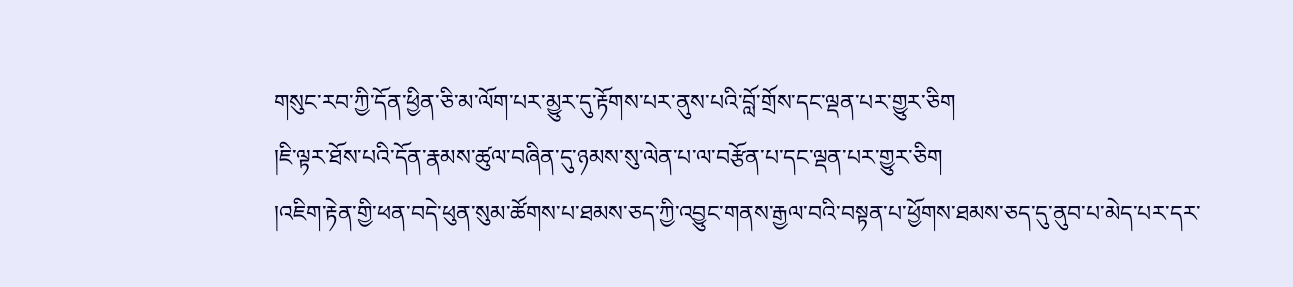གསུང་རབ་ཀྱི་དོན་ཕྱིན་ཅི་མ་ལོག་པར་མྱུར་དུ་རྟོགས་པར་ནུས་པའི་བློ་གྲོས་དང་ལྡན་པར་གྱུར་ཅིག
།ཇི་ལྟར་ཐོས་པའི་དོན་རྣམས་ཚུལ་བཞིན་དུ་ཉམས་སུ་ལེན་པ་ལ་བརྩོན་པ་དང་ལྡན་པར་གྱུར་ཅིག
།འཇིག་རྟེན་གྱི་ཕན་བདེ་ཕུན་སུམ་ཚོགས་པ་ཐམས་ཅད་ཀྱི་འབྱུང་གནས་རྒྱལ་བའི་བསྟན་པ་ཕྱོགས་ཐམས་ཅད་དུ་ནུབ་པ་མེད་པར་དར་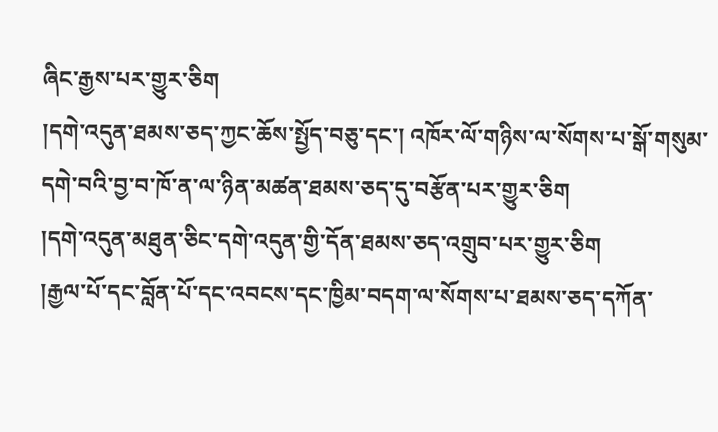ཞིང་རྒྱས་པར་གྱུར་ཅིག
།དགེ་འདུན་ཐམས་ཅད་ཀྱང་ཆོས་སྤྱོད་བཅུ་དང་། འཁོར་ལོ་གཉིས་ལ་སོགས་པ་སྒོ་གསུམ་དགེ་བའི་བྱ་བ་ཁོ་ན་ལ་ཉིན་མཚན་ཐམས་ཅད་དུ་བརྩོན་པར་གྱུར་ཅིག
།དགེ་འདུན་མཐུན་ཅིང་དགེ་འདུན་གྱི་དོན་ཐམས་ཅད་འགྲུབ་པར་གྱུར་ཅིག
།རྒྱལ་པོ་དང་བློན་པོ་དང་འབངས་དང་ཁྱིམ་བདག་ལ་སོགས་པ་ཐམས་ཅད་དཀོན་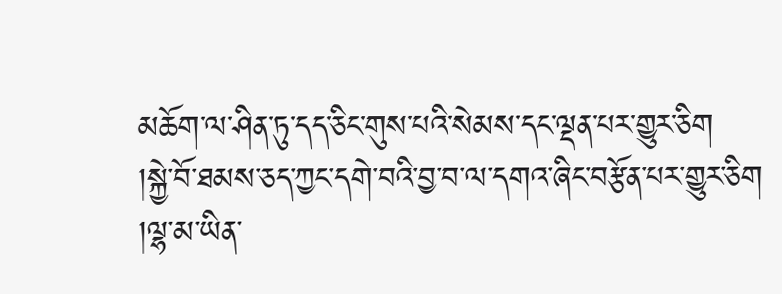མཆོག་ལ་ཤིན་ཏུ་དད་ཅིང་གུས་པའི་སེམས་དང་ལྡན་པར་གྱུར་ཅིག
།སྐྱེ་བོ་ཐམས་ཅད་ཀྱང་དགེ་བའི་བྱ་བ་ལ་དགའ་ཞིང་བརྩོན་པར་གྱུར་ཅིག
།ལྷ་མ་ཡིན་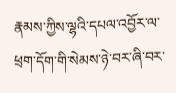རྣམས་ཀྱིས་ལྷའི་དཔལ་འབྱོར་ལ་ཕྲག་དོག་གི་སེམས་ཉེ་བར་ཞི་བར་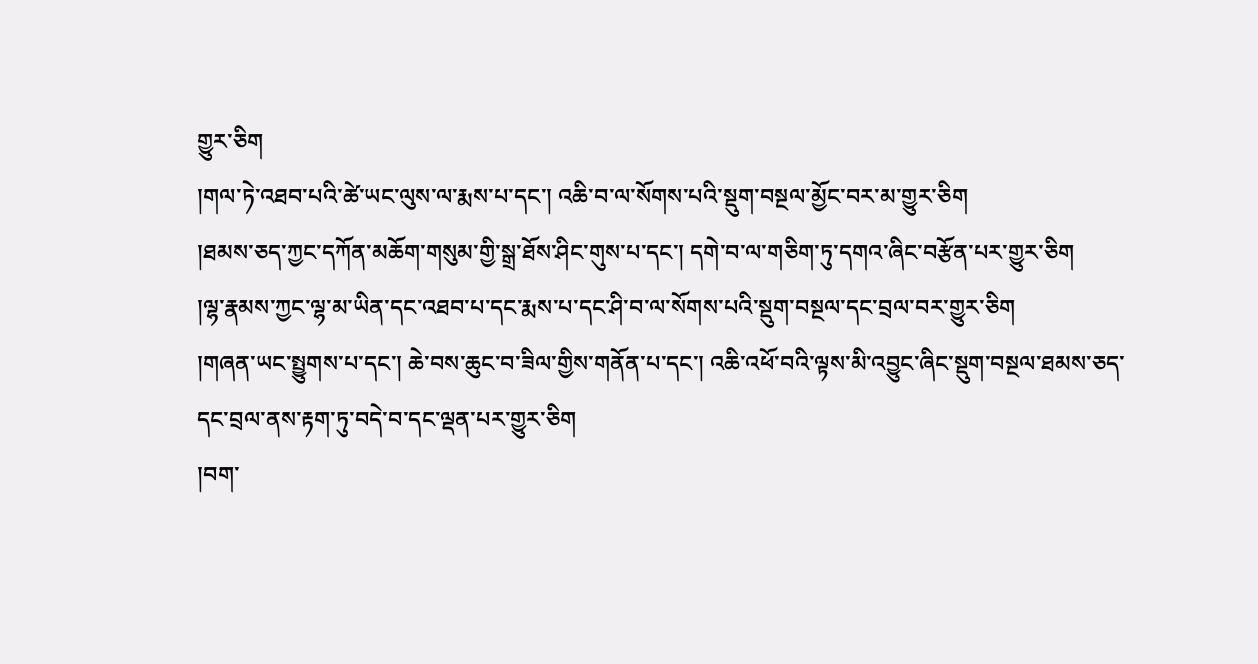གྱུར་ཅིག
།གལ་ཏེ་འཐབ་པའི་ཚེ་ཡང་ལུས་ལ་རྨས་པ་དང་། འཆི་བ་ལ་སོགས་པའི་སྡུག་བསྔལ་མྱོང་བར་མ་གྱུར་ཅིག
།ཐམས་ཅད་ཀྱང་དཀོན་མཆོག་གསུམ་གྱི་སྒྲ་ཐོས་ཤིང་གུས་པ་དང་། དགེ་བ་ལ་གཅིག་ཏུ་དགའ་ཞིང་བརྩོན་པར་གྱུར་ཅིག
།ལྷ་རྣམས་ཀྱང་ལྷ་མ་ཡིན་དང་འཐབ་པ་དང་རྨས་པ་དང་ཤི་བ་ལ་སོགས་པའི་སྡུག་བསྔལ་དང་བྲལ་བར་གྱུར་ཅིག
།གཞན་ཡང་སྤྱུགས་པ་དང་། ཆེ་བས་ཆུང་བ་ཟིལ་གྱིས་གནོན་པ་དང་། འཆི་འཕོ་བའི་ལྟས་མི་འབྱུང་ཞིང་སྡུག་བསྔལ་ཐམས་ཅད་དང་བྲལ་ནས་རྟག་ཏུ་བདེ་བ་དང་ལྡན་པར་གྱུར་ཅིག
།བག་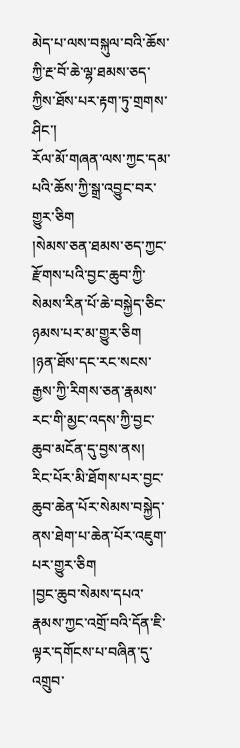མེད་པ་ལས་བསྐུལ་བའི་ཆོས་ཀྱི་རྔ་བོ་ཆེ་ལྷ་ཐམས་ཅད་ཀྱིས་ཐོས་པར་རྟག་ཏུ་གྲགས་ཤིང་།
རོལ་མོ་གཞན་ལས་ཀྱང་དམ་པའི་ཆོས་ཀྱི་སྒྲ་འབྱུང་བར་གྱུར་ཅིག
།སེམས་ཅན་ཐམས་ཅད་ཀྱང་རྫོགས་པའི་བྱང་ཆུབ་ཀྱི་སེམས་རིན་པོ་ཆེ་བསྐྱེད་ཅིང་ཉམས་པར་མ་གྱུར་ཅིག
།ཉན་ཐོས་དང་རང་སངས་རྒྱས་ཀྱི་རིགས་ཅན་རྣམས་རང་གི་མྱང་འདས་ཀྱི་བྱང་ཆུབ་མངོན་དུ་བྱས་ནས།
རིང་པོར་མི་ཐོགས་པར་བྱང་ཆུབ་ཆེན་པོར་སེམས་བསྐྱེད་ནས་ཐེག་པ་ཆེན་པོར་འཇུག་པར་གྱུར་ཅིག
།བྱང་ཆུབ་སེམས་དཔའ་རྣམས་ཀྱང་འགྲོ་བའི་དོན་ཇི་ལྟར་དགོངས་པ་བཞིན་དུ་འགྲུབ་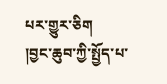པར་གྱུར་ཅིག
།བྱང་ཆུབ་ཀྱི་སྤྱོད་པ་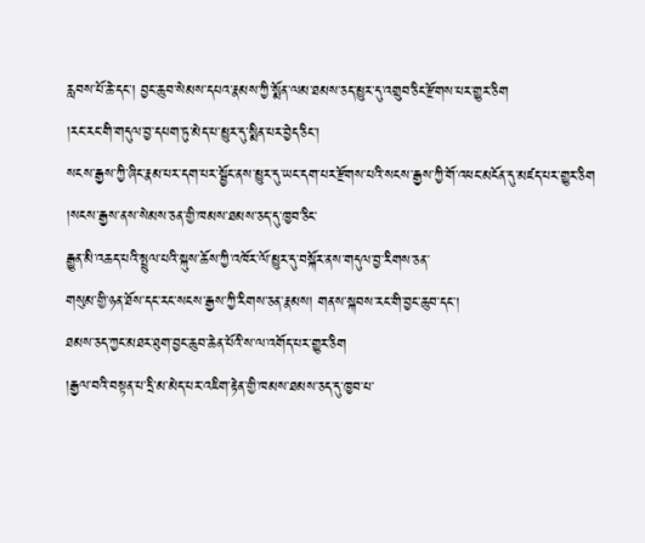རླབས་པོ་ཆེ་དང་། བྱང་ཆུབ་སེམས་དཔའ་རྣམས་ཀྱི་སྨོན་ལམ་ཐམས་ཅད་མྱུར་དུ་འགྲུབ་ཅིང་རྫོགས་པར་གྱུར་ཅིག
།རང་རང་གི་གདུལ་བྱ་དཔག་ཏུ་མེད་པ་མྱུར་དུ་སྨིན་པར་བྱེད་ཅིང་།
སངས་རྒྱས་ཀྱི་ཞིང་རྣམ་པར་དག་པར་སྦྱོང་ནས་མྱུར་དུ་ཡང་དག་པར་རྫོགས་པའི་སངས་རྒྱས་ཀྱི་གོ་འཕང་མངོན་དུ་མཛད་པར་གྱུར་ཅིག
།སངས་རྒྱས་ནས་སེམས་ཅན་གྱི་ཁམས་ཐམས་ཅད་དུ་ཁྱབ་ཅིང་
རྒྱུན་མི་འཆད་པའི་སྤྲུལ་པའི་སྐུས་ཆོས་ཀྱི་འཁོར་ལོ་མྱུར་དུ་བསྐོར་ནས་གདུལ་བྱ་རིགས་ཅན་
གསུམ་གྱི་ཉན་ཐོས་དང་རང་སངས་རྒྱས་ཀྱི་རིགས་ཅན་རྣམས། གནས་སྐབས་རང་གི་བྱང་ཆུབ་དང་།
ཐམས་ཅད་ཀྱང་མཐར་ཐུག་བྱང་ཆུབ་ཆེན་པོའི་ས་ལ་འགོད་པར་གྱུར་ཅིག
།རྒྱལ་བའི་བསྟན་པ་དྲི་མ་མེད་པར་འཇིག་རྟེན་གྱི་ཁམས་ཐམས་ཅད་དུ་ཁྱབ་པ་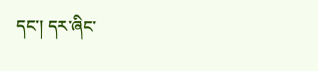དང་། དར་ཞིང་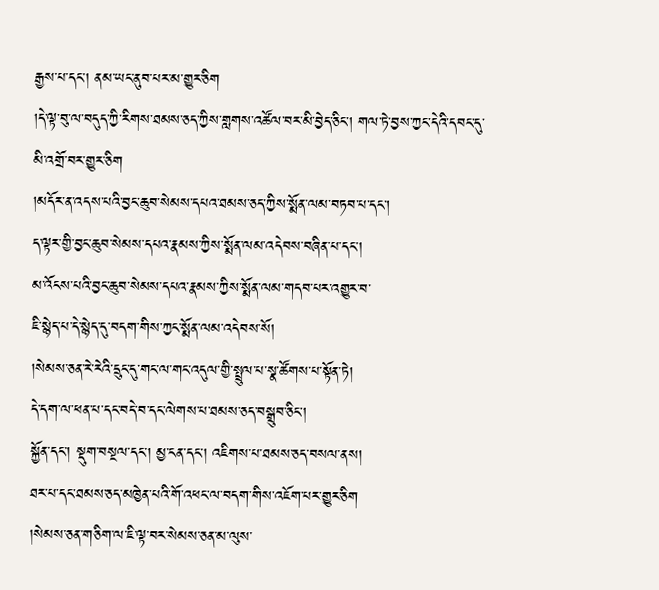རྒྱས་པ་དང་། ནམ་ཡང་ནུབ་པར་མ་གྱུར་ཅིག
།དེ་ལྟ་བུ་ལ་བདུད་ཀྱི་རིགས་ཐམས་ཅད་ཀྱིས་གླགས་འཚོལ་བར་མི་བྱེད་ཅིང་། གལ་ཏེ་བྱས་ཀྱང་དེའི་དབང་དུ་མི་འགྲོ་བར་གྱུར་ཅིག
།མདོར་ན་འདས་པའི་བྱང་ཆུབ་སེམས་དཔའ་ཐམས་ཅད་ཀྱིས་སྨོན་ལམ་བཏབ་པ་དང་།
ད་ལྟར་གྱི་བྱང་ཆུབ་སེམས་དཔའ་རྣམས་ཀྱིས་སྨོན་ལམ་འདེབས་བཞིན་པ་དང་།
མ་འོངས་པའི་བྱང་ཆུབ་སེམས་དཔའ་རྣམས་ཀྱིས་སྨོན་ལམ་གདབ་པར་འགྱུར་བ་
ཇི་སྙེད་པ་དེ་སྙེད་དུ་བདག་གིས་ཀྱང་སྨོན་ལམ་འདེབས་སོ།
།སེམས་ཅན་རེ་རེའི་དྲུང་དུ་གང་ལ་གང་འདུལ་གྱི་སྤྲུལ་པ་སྣ་ཚོགས་པ་སྟོན་ཏེ།
དེ་དག་ལ་ཕན་པ་དང་བདེ་བ་དང་ལེགས་པ་ཐམས་ཅད་བསྒྲུབ་ཅིང་།
སྐྱོན་དང་། སྡུག་བསྔལ་དང་། མྱ་ངན་དང་། འཇིགས་པ་ཐམས་ཅད་བསལ་ནས།
ཐར་པ་དང་ཐམས་ཅད་མཁྱེན་པའི་གོ་འཕང་ལ་བདག་གིས་འཇོག་པར་གྱུར་ཅིག
།སེམས་ཅན་གཅིག་ལ་ཇི་ལྟ་བར་སེམས་ཅན་མ་ལུས་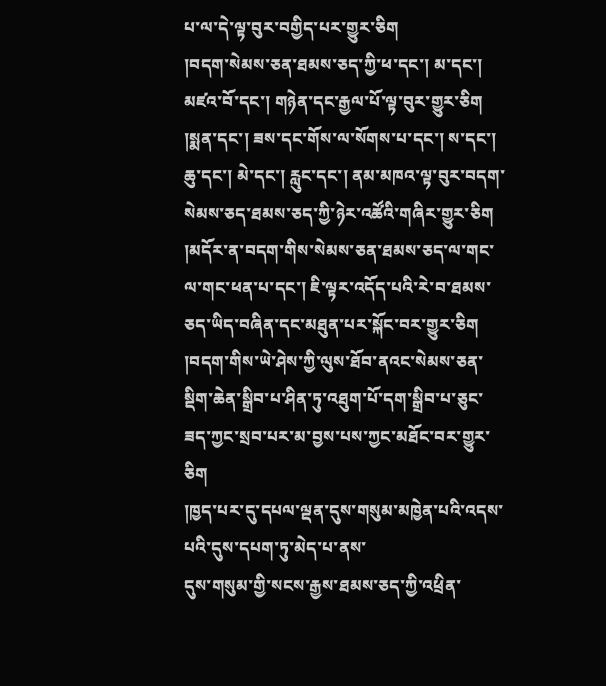པ་ལ་དེ་ལྟ་བུར་བགྱིད་པར་གྱུར་ཅིག
།བདག་སེམས་ཅན་ཐམས་ཅད་ཀྱི་ཕ་དང་། མ་དང་། མཛའ་བོ་དང་། གཉེན་དང་རྒྱལ་པོ་ལྟ་བུར་གྱུར་ཅིག
།སྨན་དང་། ཟས་དང་གོས་ལ་སོགས་པ་དང་། ས་དང་། ཆུ་དང་། མེ་དང་། རླུང་དང་། ནམ་མཁའ་ལྟ་བུར་བདག་སེམས་ཅད་ཐམས་ཅད་ཀྱི་ཉེར་འཚོའི་གཞིར་གྱུར་ཅིག
།མདོར་ན་བདག་གིས་སེམས་ཅན་ཐམས་ཅད་ལ་གང་ལ་གང་ཕན་པ་དང་། ཇི་ལྟར་འདོད་པའི་རེ་བ་ཐམས་ཅད་ཡིད་བཞིན་དང་མཐུན་པར་སྐོང་བར་གྱུར་ཅིག
།བདག་གིས་ཡེ་ཤེས་ཀྱི་ལུས་ཐོབ་ནའང་སེམས་ཅན་སྡིག་ཆེན་སྒྲིབ་པ་ཤིན་ཏུ་འཐུག་པོ་དག་སྒྲིབ་པ་ཅུང་ཟད་ཀྱང་སྲབ་པར་མ་བྱས་པས་ཀྱང་མཐོང་བར་གྱུར་ཅིག
།ཁྱད་པར་དུ་དཔལ་ལྡན་དུས་གསུམ་མཁྱེན་པའི་འདས་པའི་དུས་དཔག་ཏུ་མེད་པ་ནས་
དུས་གསུམ་གྱི་སངས་རྒྱས་ཐམས་ཅད་ཀྱི་འཕྲིན་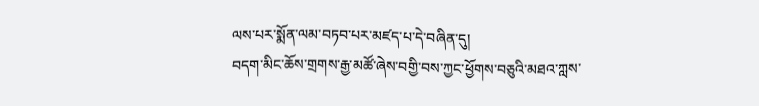ལས་པར་སྨོན་ལམ་བཏབ་པར་མཛད་པ་དེ་བཞིན་དུ།
བདག་མིང་ཆོས་གྲགས་རྒྱ་མཚོ་ཞེས་བགྱི་བས་ཀྱང་ཕྱོགས་བཅུའི་མཐའ་ཀླས་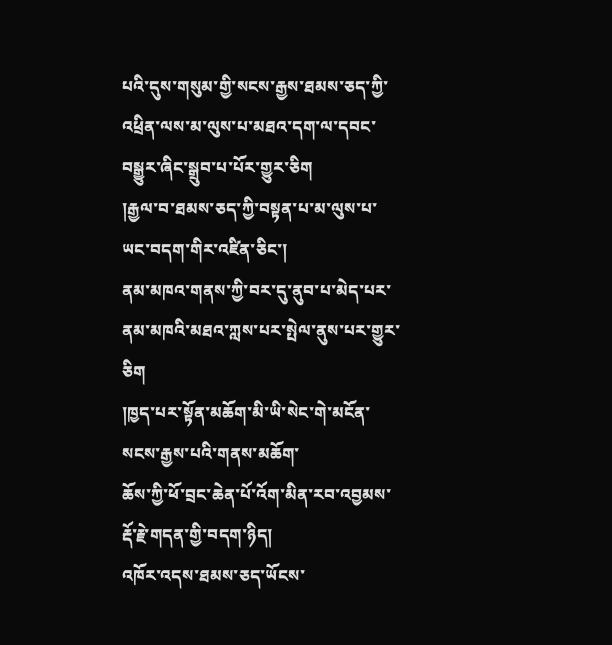པའི་དུས་གསུམ་གྱི་སངས་རྒྱས་ཐམས་ཅད་ཀྱི་འཕྲིན་ལས་མ་ལུས་པ་མཐའ་དག་ལ་དབང་བསྒྱུར་ཞིང་སྒྲུབ་པ་པོར་གྱུར་ཅིག
།རྒྱལ་བ་ཐམས་ཅད་ཀྱི་བསྟན་པ་མ་ལུས་པ་ཡང་བདག་གིར་འཛིན་ཅིང་།
ནམ་མཁའ་གནས་ཀྱི་བར་དུ་ནུབ་པ་མེད་པར་ནམ་མཁའི་མཐའ་ཀླས་པར་སྤེལ་ནུས་པར་གྱུར་ཅིག
།ཁྱད་པར་སྟོན་མཆོག་མི་ཡི་སེང་གེ་མངོན་སངས་རྒྱས་པའི་གནས་མཆོག་
ཆོས་ཀྱི་ཕོ་བྲང་ཆེན་པོ་འོག་མིན་རབ་འབྱམས་རྡོ་རྗེ་གདན་གྱི་བདག་ཉིད།
འཁོར་འདས་ཐམས་ཅད་ཡོངས་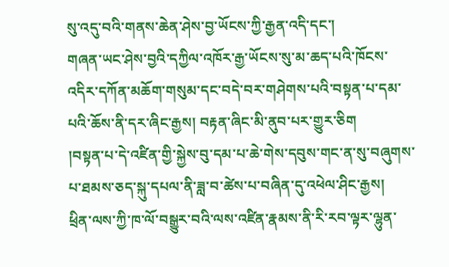སུ་འདུ་བའི་གནས་ཆེན་ཤེས་བྱ་ཡོངས་ཀྱི་རྒྱན་འདི་དང་།
གཞན་ཡང་ཤེས་བྱའི་དཀྱིལ་འཁོར་རྒྱ་ཡོངས་སུ་མ་ཆད་པའི་ཁོངས་འདིར་དཀོན་མཆོག་གསུམ་དང་བདེ་བར་གཤེགས་པའི་བསྟན་པ་དམ་པའི་ཆོས་ནི་དར་ཞིང་རྒྱས། བརྟན་ཞིང་མི་ནུབ་པར་གྱུར་ཅིག
།བསྟན་པ་དེ་འཛིན་གྱི་སྐྱེས་བུ་དམ་པ་ཆེ་གེས་དབུས་གང་ན་སུ་བཞུགས་པ་ཐམས་ཅད་སྐུ་དཔལ་ནི་ཟླ་བ་ཚེས་པ་བཞིན་དུ་འཕེལ་ཤིང་རྒྱས།
ཕྲིན་ལས་ཀྱི་ཁ་ལོ་བསྒྱུར་བའི་ལས་འཛིན་རྣམས་ནི་རི་རབ་ལྟར་ལྷུན་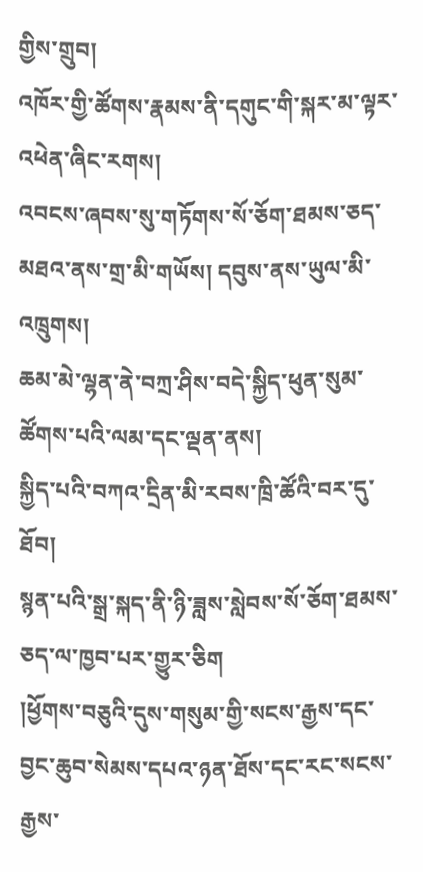གྱིས་གྲུབ།
འཁོར་གྱི་ཚོགས་རྣམས་ནི་དགུང་གི་སྐར་མ་ལྟར་འཕེན་ཞིང་རགས།
འབངས་ཞབས་སུ་གཏོགས་སོ་ཅོག་ཐམས་ཅད་མཐའ་ནས་གྲ་མི་གཡོས། དབུས་ནས་ཡུལ་མི་འཁྲུགས།
ཆམ་མེ་ལྷན་ནེ་བཀྲ་ཤིས་བདེ་སྐྱིད་ཕུན་སུམ་ཚོགས་པའི་ལམ་དང་ལྡན་ནས།
སྐྱིད་པའི་བཀའ་དྲིན་མི་རབས་ཁྲི་ཚོའི་བར་དུ་ཐོབ།
སྙན་པའི་སྒྲ་སྐད་ནི་ཉི་ཟླས་སླེབས་སོ་ཅོག་ཐམས་ཅད་ལ་ཁྱབ་པར་གྱུར་ཅིག
།ཕྱོགས་བཅུའི་དུས་གསུམ་གྱི་སངས་རྒྱས་དང་བྱང་ཆུབ་སེམས་དཔའ་ཉན་ཐོས་དང་རང་སངས་རྒྱས་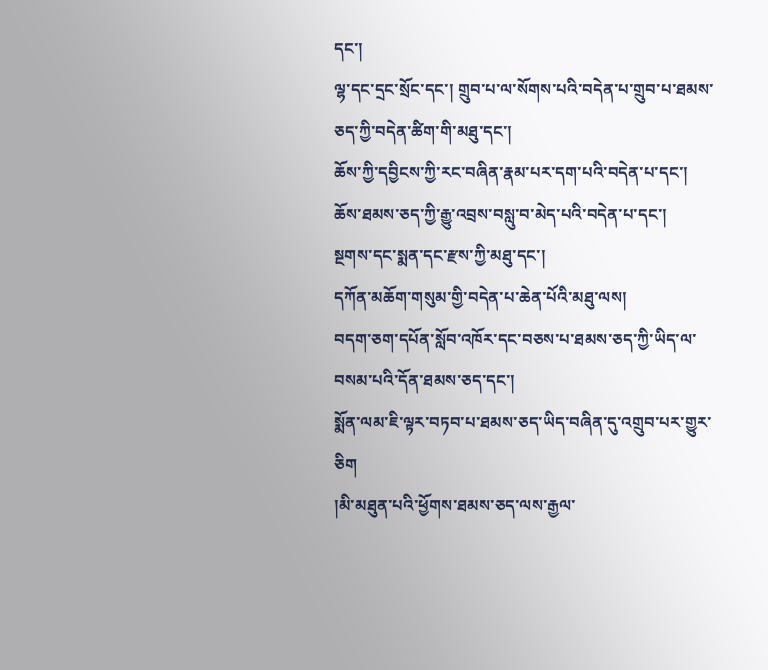དང་།
ལྷ་དང་དྲང་སྲོང་དང་། གྲུབ་པ་ལ་སོགས་པའི་བདེན་པ་གྲུབ་པ་ཐམས་ཅད་ཀྱི་བདེན་ཚིག་གི་མཐུ་དང་།
ཆོས་ཀྱི་དབྱིངས་ཀྱི་རང་བཞིན་རྣམ་པར་དག་པའི་བདེན་པ་དང་།
ཆོས་ཐམས་ཅད་ཀྱི་རྒྱུ་འབྲས་བསླུ་བ་མེད་པའི་བདེན་པ་དང་།
སྔགས་དང་སྨན་དང་རྫས་ཀྱི་མཐུ་དང་།
དཀོན་མཆོག་གསུམ་གྱི་བདེན་པ་ཆེན་པོའི་མཐུ་ལས།
བདག་ཅག་དཔོན་སློབ་འཁོར་དང་བཅས་པ་ཐམས་ཅད་ཀྱི་ཡིད་ལ་བསམ་པའི་དོན་ཐམས་ཅད་དང་།
སྨོན་ལམ་ཇི་ལྟར་བཏབ་པ་ཐམས་ཅད་ཡིད་བཞིན་དུ་འགྲུབ་པར་གྱུར་ཅིག
།མི་མཐུན་པའི་ཕྱོགས་ཐམས་ཅད་ལས་རྒྱལ་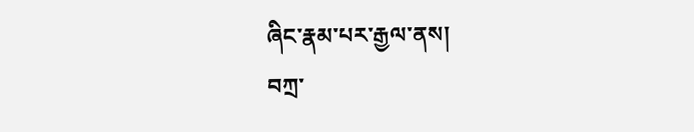ཞིང་རྣམ་པར་རྒྱལ་ནས།
བཀྲ་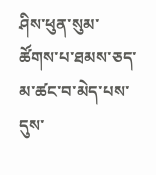ཤིས་ཕུན་སུམ་ཚོགས་པ་ཐམས་ཅད་མ་ཚང་བ་མེད་པས་དུས་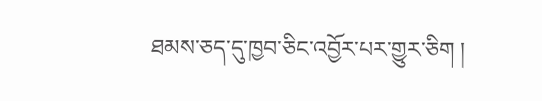ཐམས་ཅད་དུ་ཁྱབ་ཅིང་འབྱོར་པར་གྱུར་ཅིག །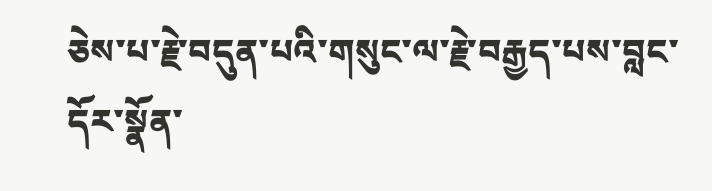ཅེས་པ་རྗེ་བདུན་པའི་གསུང་ལ་རྗེ་བརྒྱད་པས་བླང་དོར་སྣོན་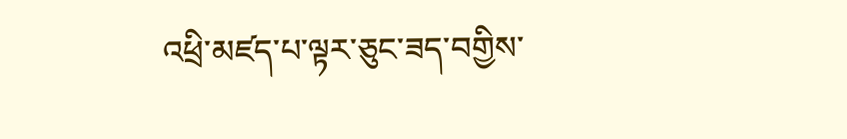འཕྲི་མཛད་པ་ལྟར་ཅུང་ཟད་བགྱིས་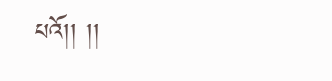པའོ།། །།